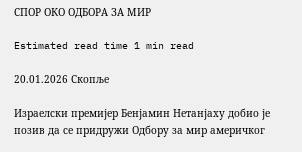СПОР ОКО ОДБОРА ЗА МИР

Estimated read time 1 min read

20.01.2026 Скопље

Израелски премијер Бенјамин Нетанјаху добио је позив да се придружи Одбору за мир америчког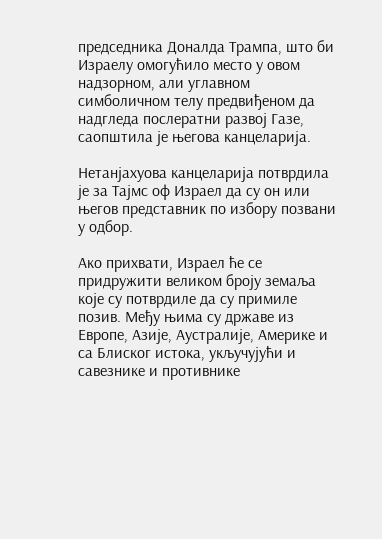председника Доналда Трампа, што би Израелу омогућило место у овом надзорном, али углавном симболичном телу предвиђеном да надгледа послератни развој Газе, саопштила је његова канцеларија.

Нетанјахуова канцеларија потврдила је за Тајмс оф Израел да су он или његов представник по избору позвани у одбор.

Ако прихвати, Израел ће се придружити великом броју земаља које су потврдиле да су примиле позив. Међу њима су државе из Европе, Азије, Аустралије, Америке и са Блиског истока, укључујући и савезнике и противнике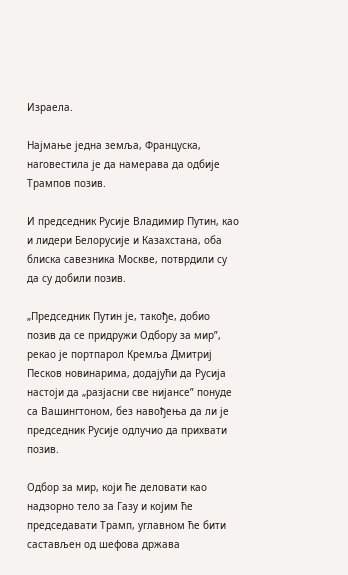Израела.

Најмање једна земља, Француска, наговестила је да намерава да одбије Трампов позив.

И председник Русије Владимир Путин, као и лидери Белорусије и Казахстана, оба блиска савезника Москве, потврдили су да су добили позив.

„Председник Путин је, такође, добио позив да се придружи Одбору за мир”, рекао је портпарол Кремља Дмитриј Песков новинарима, додајући да Русија настоји да „разјасни све нијансе” понуде са Вашингтоном, без навођења да ли је председник Русије одлучио да прихвати позив.

Одбор за мир, који ће деловати као надзорно тело за Газу и којим ће председавати Трамп, углавном ће бити састављен од шефова држава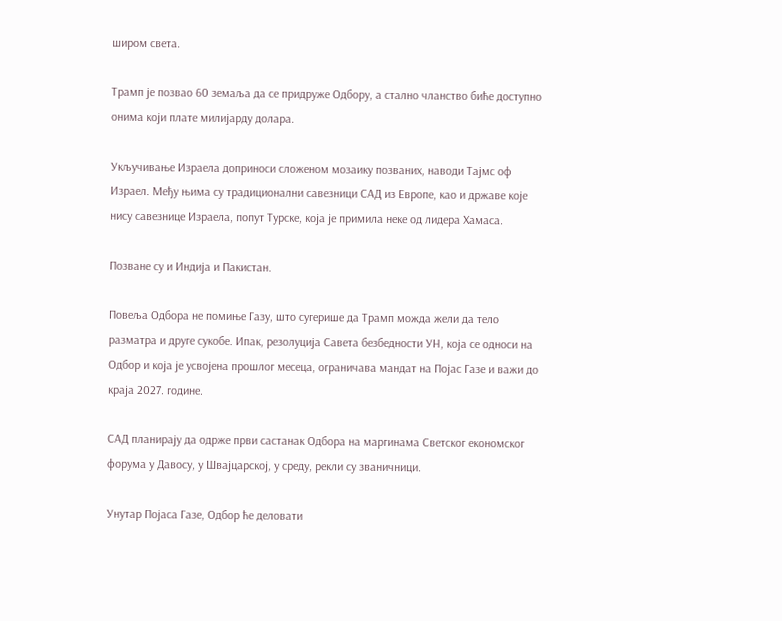широм света.

Трамп је позвао 60 земаља да се придруже Одбору, а стално чланство биће доступно онима који плате милијарду долара.

Укључивање Израела доприноси сложеном мозаику позваних, наводи Тајмс оф Израел. Међу њима су традиционални савезници САД из Европе, као и државе које нису савезнице Израела, попут Турске, која је примила неке од лидера Хамаса.

Позване су и Индија и Пакистан.

Повеља Одбора не помиње Газу, што сугерише да Трамп можда жели да тело разматра и друге сукобе. Ипак, резолуција Савета безбедности УН, која се односи на Одбор и која је усвојена прошлог месеца, ограничава мандат на Појас Газе и важи до краја 2027. године.

САД планирају да одрже први састанак Одбора на маргинама Светског економског форума у Давосу, у Швајцарској, у среду, рекли су званичници.

Унутар Појаса Газе, Одбор ће деловати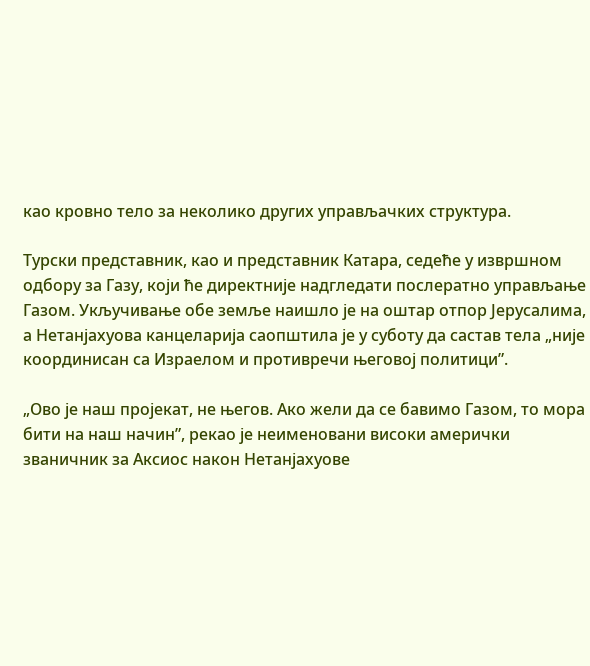као кровно тело за неколико других управљачких структура.

Турски представник, као и представник Катара, седеће у извршном одбору за Газу, који ће директније надгледати послератно управљање Газом. Укључивање обе земље наишло је на оштар отпор Јерусалима, а Нетанјахуова канцеларија саопштила је у суботу да састав тела „није координисан са Израелом и противречи његовој политици”.

„Ово је наш пројекат, не његов. Ако жели да се бавимо Газом, то мора бити на наш начин”, рекао је неименовани високи амерички званичник за Аксиос након Нетанјахуове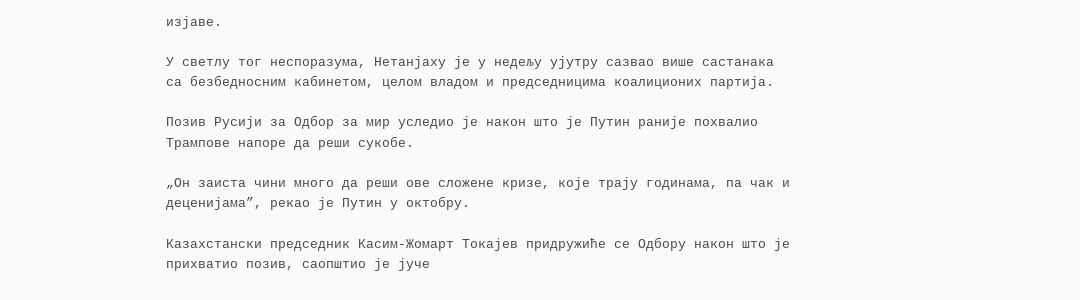изјаве.

У светлу тог неспоразума, Нетанјаху је у недељу ујутру сазвао више састанака са безбедносним кабинетом, целом владом и председницима коалиционих партија.

Позив Русији за Одбор за мир уследио је након што је Путин раније похвалио Трампове напоре да реши сукобе.

„Он заиста чини много да реши ове сложене кризе, које трају годинама, па чак и деценијама”, рекао је Путин у октобру.

Казахстански председник Касим-Жомарт Токајев придружиће се Одбору након што је прихватио позив, саопштио је јуче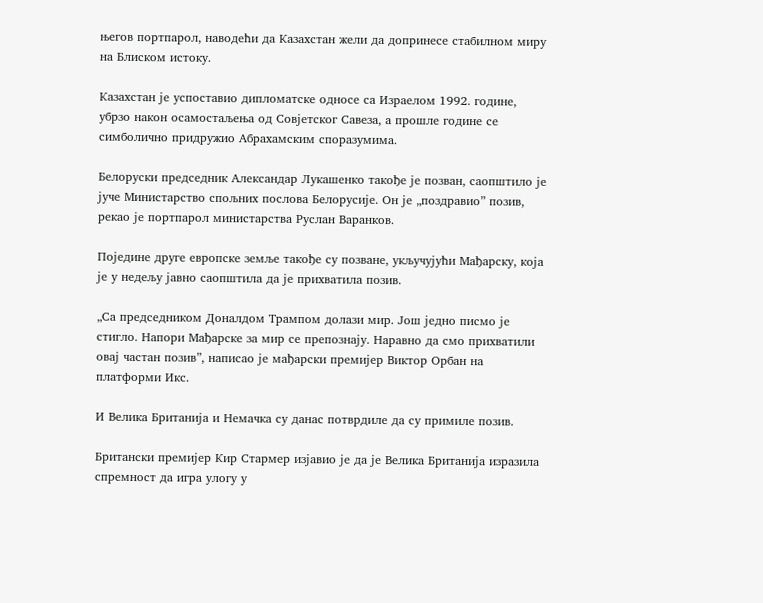његов портпарол, наводећи да Казахстан жели да допринесе стабилном миру на Блиском истоку.

Казахстан је успоставио дипломатске односе са Израелом 1992. године, убрзо након осамостаљења од Совјетског Савеза, а прошле године се симболично придружио Абрахамским споразумима.

Белоруски председник Александар Лукашенко такође је позван, саопштило је јуче Министарство спољних послова Белорусије. Он је „поздравио” позив, рекао је портпарол министарства Руслан Варанков.

Поједине друге европске земље такође су позване, укључујући Мађарску, која је у недељу јавно саопштила да је прихватила позив.

„Са председником Доналдом Трампом долази мир. Још једно писмо је стигло. Напори Мађарске за мир се препознају. Наравно да смо прихватили овај частан позив”, написао је мађарски премијер Виктор Орбан на платформи Икс.

И Велика Британија и Немачка су данас потврдиле да су примиле позив.

Британски премијер Кир Стармер изјавио је да је Велика Британија изразила спремност да игра улогу у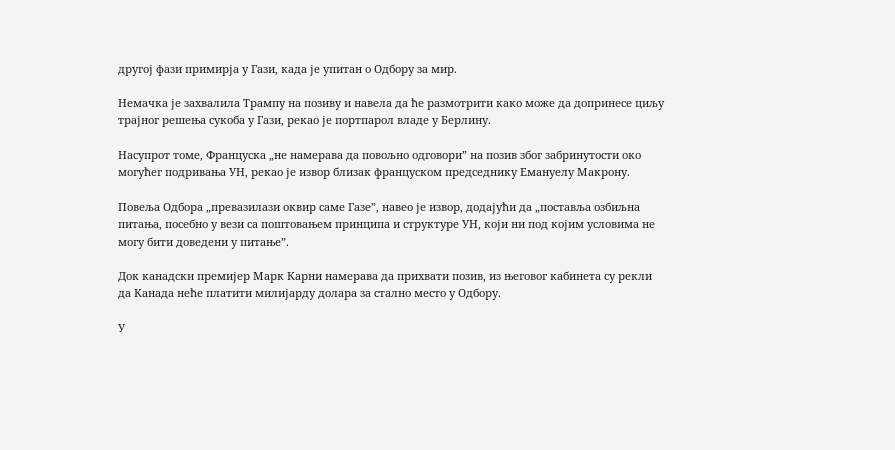другој фази примирја у Гази, када је упитан о Одбору за мир.

Немачка је захвалила Трампу на позиву и навела да ће размотрити како може да допринесе циљу трајног решења сукоба у Гази, рекао је портпарол владе у Берлину.

Насупрот томе, Француска „не намерава да повољно одговори” на позив због забринутости око могућег подривања УН, рекао је извор близак француском председнику Емануелу Макрону.

Повеља Одбора „превазилази оквир саме Газе”, навео је извор, додајући да „поставља озбиљна питања, посебно у вези са поштовањем принципа и структуре УН, који ни под којим условима не могу бити доведени у питање”.

Док канадски премијер Марк Карни намерава да прихвати позив, из његовог кабинета су рекли да Канада неће платити милијарду долара за стално место у Одбору.

У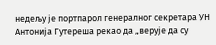недељу је портпарол генералног секретара УН Антонија Гутереша рекао да „верује да су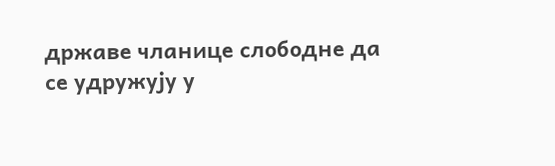државе чланице слободне да се удружују у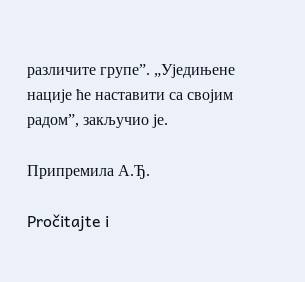различите групе”. „Уједињене нације ће наставити са својим радом”, закључио је.

Припремила А.Ђ.

Pročitajte i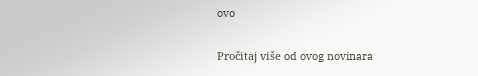ovo

Pročitaj više od ovog novinara